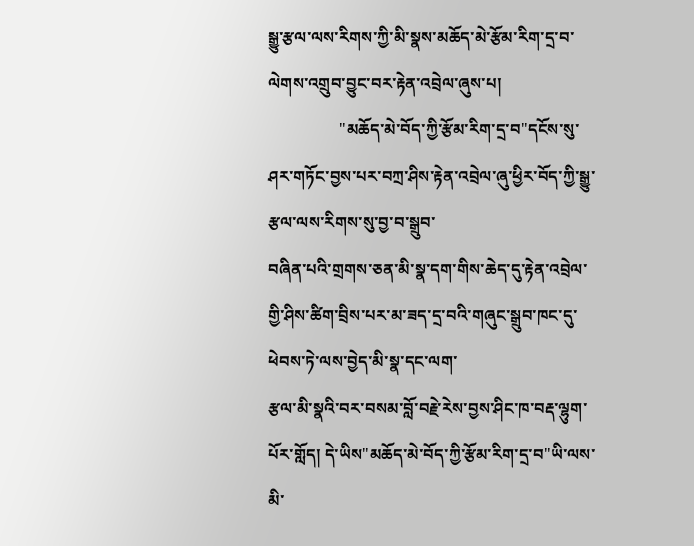སྒྱུ་རྩལ་ལས་རིགས་ཀྱི་མི་སྣས་མཆོད་མེ་རྩོམ་རིག་དྲ་བ་ལེགས་འགྲུབ་བྱུང་བར་རྟེན་འབྲེལ་ཞུས་པ།
                 "མཆོད་མེ་བོད་ཀྱི་རྩོམ་རིག་དྲ་བ"དངོས་སུ་ཤར་གཏོང་བྱས་པར་བཀྲ་ཤིས་རྟེན་འབྲེལ་ཞུ་ཕྱིར་བོད་ཀྱི་སྒྱུ་རྩལ་ལས་རིགས་སུ་བྱ་བ་སྒྲུབ་
བཞིན་པའི་གྲགས་ཅན་མི་སྣ་དག་གིས་ཆེད་དུ་རྟེན་འབྲེལ་གྱི་ཤིས་ཚིག་བྲིས་པར་མ་ཟད་དྲ་བའི་གཞུང་སྒྲུབ་ཁང་དུ་ཕེབས་ཏེ་ལས་བྱེད་མི་སྣ་དང་ལག་
རྩལ་མི་སྣའི་བར་བསམ་བློ་བརྗེ་རེས་བྱས་ཤིང་ཁ་བརྡ་ལྷུག་པོར་གློད། དེ་ཡིས"མཆོད་མེ་བོད་ཀྱི་རྩོམ་རིག་དྲ་བ"ཡི་ལས་མི་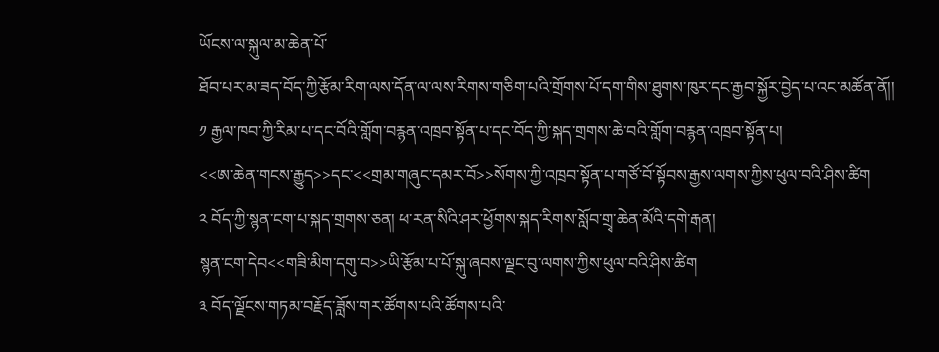ཡོངས་ལ་སྐུལ་མ་ཆེན་པོ་
ཐོབ་པར་མ་ཟད་བོད་ཀྱི་རྩོམ་རིག་ལས་དོན་ལ་ལས་རིགས་གཅིག་པའི་གྲོགས་པོ་དག་གིས་ཐུགས་ཁུར་དང་རྒྱབ་སྐྱོར་བྱེད་པ་འང་མཚོན་ནོ།།
༡ རྒྱལ་ཁབ་ཀྱི་རིམ་པ་དང་བོའི་གློག་བརྙན་འཁྲབ་སྟོན་པ་དང་བོད་ཀྱི་སྐད་གྲགས་ཆེ་བའི་གློག་བརྙན་འཁྲབ་སྟོན་པ།
<<ཨ་ཆེན་གངས་རྒྱུད>>དང་<<གྲམ་གཞུང་དམར་བོ>>སོགས་ཀྱི་འཁྲབ་སྟོན་པ་གཙོ་བོ་སྟོབས་རྒྱས་ལགས་ཀྱིས་ཕུལ་བའི་ཤིས་ཚིག
༢ བོད་ཀྱི་སྙན་ངག་པ་སྐད་གྲགས་ཅན། ཕ་རན་སིའི་ཤར་ཕྱོགས་སྐད་རིགས་སློབ་གྲྭ་ཆེན་མོའི་དགེ་རྒན།
སྙན་ངག་དེབ<<གཟི་མིག་དགུ་བ>>ཡི་རྩོམ་པ་པོ་སྐུ་ཞབས་ལྗང་བུ་ལགས་ཀྱིས་ཕུལ་བའི་ཤིས་ཚིག
༣ བོད་ལྗོངས་གཏམ་བརྗོད་ཟློས་གར་ཚོགས་པའི་ཚོགས་པའི་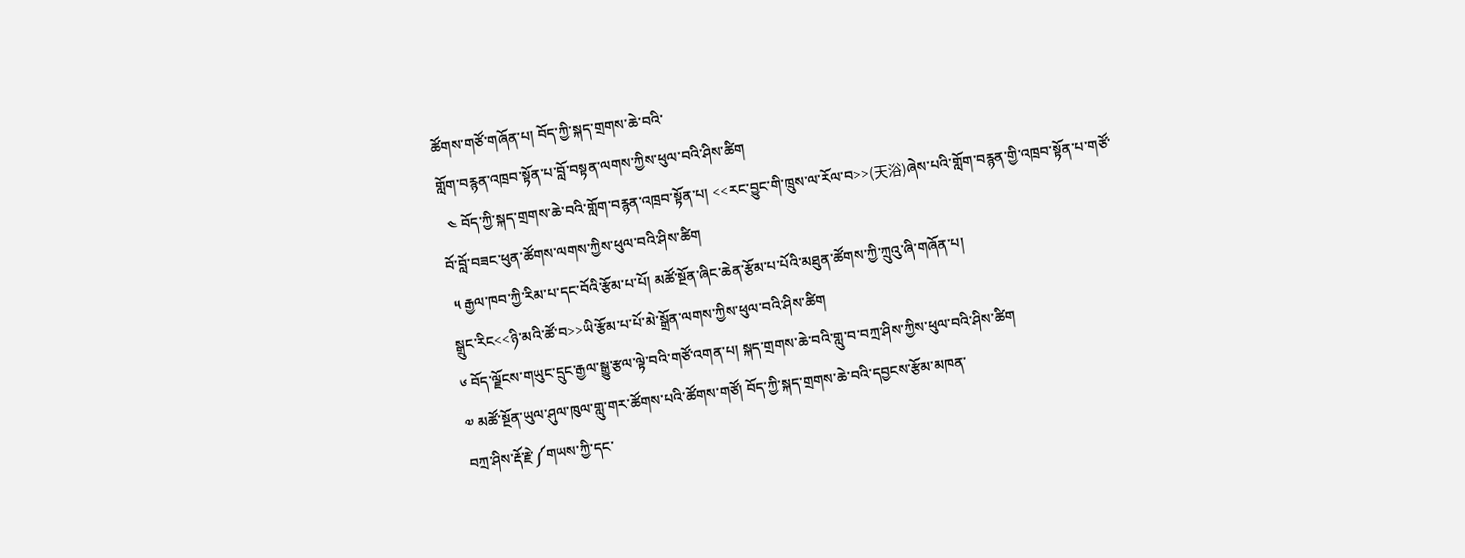ཚོགས་གཙོ་གཞོན་པ། བོད་ཀྱི་སྐད་གྲགས་ཆེ་བའི་
གློག་བརྙན་འཁྲབ་སྟོན་པ་བློ་བསྟན་ལགས་ཀྱིས་ཕུལ་བའི་ཤིས་ཚིག
  ༤ བོད་ཀྱི་སྐད་གྲགས་ཆེ་བའི་གློག་བརྙན་འཁྲབ་སྟོན་པ། <<རང་བྱུང་གི་ཁྲུས་ལ་རོལ་བ>>(天浴)ཞེས་པའི་གློག་བརྙན་གྱི་འཁྲབ་སྟོན་པ་གཙོ་
བོ་བློ་བཟང་ཕུན་ཚོགས་ལགས་ཀྱིས་ཕུལ་བའི་ཤིས་ཚིག
 ༥ རྒྱལ་ཁབ་ཀྱི་རིམ་པ་དང་བོའི་རྩོམ་པ་པོ། མཚོ་སྔོན་ཞིང་ཆེན་རྩོམ་པ་པོའི་མཐུན་ཚོགས་ཀྱི་ཀྲུའུ་ཞི་གཞོན་པ།
སྒྲུང་རིང<<ཉི་མའི་ཚོ་བ>>ཡི་རྩོམ་པ་པོ་མེ་སྒྲོན་ལགས་ཀྱིས་ཕུལ་བའི་ཤིས་ཚིག
༦ བོད་ལྗོངས་གཡུང་དྲུང་རྒྱལ་སྒྱུ་རྩལ་ལྟེ་བའི་གཙོ་འགན་པ། སྐད་གྲགས་ཆེ་བའི་གླུ་བ་བཀྲ་ཤིས་ཀྱིས་ཕུལ་བའི་ཤིས་ཚིག
༧ མཚོ་སྔོན་ཡུལ་ཤུལ་ཁུལ་གླུ་གར་ཚོགས་པའི་ཚོགས་གཙོ། བོད་ཀྱི་སྐད་གྲགས་ཆེ་བའི་དབྱངས་རྩོམ་མཁན་
བཀྲ་ཤིས་རྡོ་རྗེ་༼གཡས་ཀྱི་དང་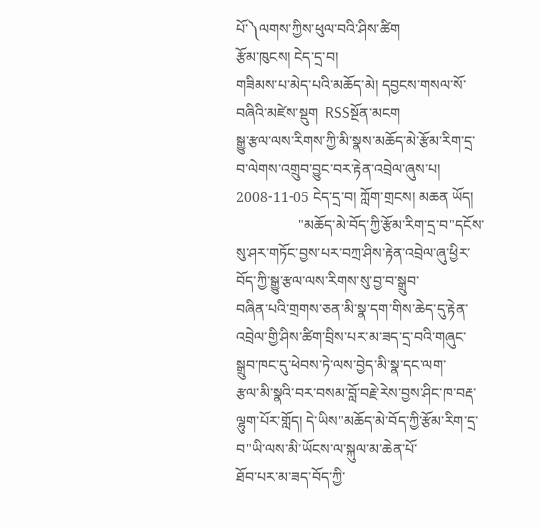པོ་༽ལགས་ཀྱིས་ཕུལ་བའི་ཤིས་ཚིག
རྩོམ་ཁུངས། ངེད་དྲ་བ།
གཟིམས་པ་མེད་པའི་མཆོད་མེ། དབྱངས་གསལ་སོ་བཞིའི་མཛེས་སྡུག  RSSསྔོན་མངག
སྒྱུ་རྩལ་ལས་རིགས་ཀྱི་མི་སྣས་མཆོད་མེ་རྩོམ་རིག་དྲ་བ་ལེགས་འགྲུབ་བྱུང་བར་རྟེན་འབྲེལ་ཞུས་པ།
2008-11-05 ངེད་དྲ་བ། ཀློག་གྲངས། མཆན ཡོད།
                 "མཆོད་མེ་བོད་ཀྱི་རྩོམ་རིག་དྲ་བ"དངོས་སུ་ཤར་གཏོང་བྱས་པར་བཀྲ་ཤིས་རྟེན་འབྲེལ་ཞུ་ཕྱིར་བོད་ཀྱི་སྒྱུ་རྩལ་ལས་རིགས་སུ་བྱ་བ་སྒྲུབ་
བཞིན་པའི་གྲགས་ཅན་མི་སྣ་དག་གིས་ཆེད་དུ་རྟེན་འབྲེལ་གྱི་ཤིས་ཚིག་བྲིས་པར་མ་ཟད་དྲ་བའི་གཞུང་སྒྲུབ་ཁང་དུ་ཕེབས་ཏེ་ལས་བྱེད་མི་སྣ་དང་ལག་
རྩལ་མི་སྣའི་བར་བསམ་བློ་བརྗེ་རེས་བྱས་ཤིང་ཁ་བརྡ་ལྷུག་པོར་གློད། དེ་ཡིས"མཆོད་མེ་བོད་ཀྱི་རྩོམ་རིག་དྲ་བ"ཡི་ལས་མི་ཡོངས་ལ་སྐུལ་མ་ཆེན་པོ་
ཐོབ་པར་མ་ཟད་བོད་ཀྱི་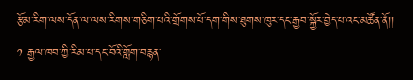རྩོམ་རིག་ལས་དོན་ལ་ལས་རིགས་གཅིག་པའི་གྲོགས་པོ་དག་གིས་ཐུགས་ཁུར་དང་རྒྱབ་སྐྱོར་བྱེད་པ་འང་མཚོན་ནོ།།
༡ རྒྱལ་ཁབ་ཀྱི་རིམ་པ་དང་བོའི་གློག་བརྙན་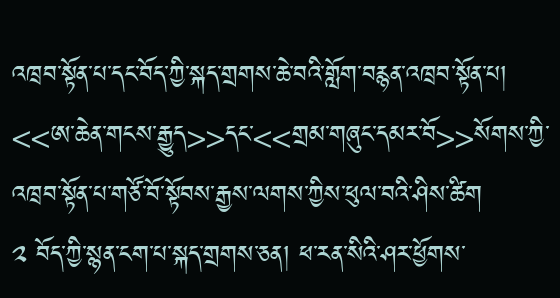འཁྲབ་སྟོན་པ་དང་བོད་ཀྱི་སྐད་གྲགས་ཆེ་བའི་གློག་བརྙན་འཁྲབ་སྟོན་པ།
<<ཨ་ཆེན་གངས་རྒྱུད>>དང་<<གྲམ་གཞུང་དམར་བོ>>སོགས་ཀྱི་འཁྲབ་སྟོན་པ་གཙོ་བོ་སྟོབས་རྒྱས་ལགས་ཀྱིས་ཕུལ་བའི་ཤིས་ཚིག
༢ བོད་ཀྱི་སྙན་ངག་པ་སྐད་གྲགས་ཅན། ཕ་རན་སིའི་ཤར་ཕྱོགས་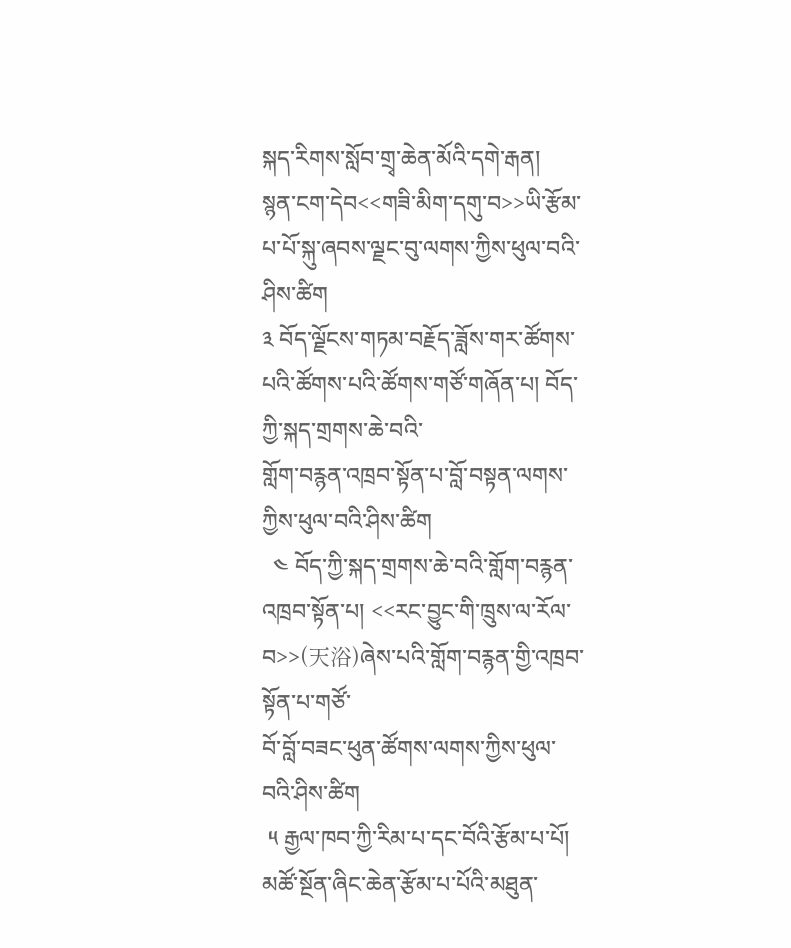སྐད་རིགས་སློབ་གྲྭ་ཆེན་མོའི་དགེ་རྒན།
སྙན་ངག་དེབ<<གཟི་མིག་དགུ་བ>>ཡི་རྩོམ་པ་པོ་སྐུ་ཞབས་ལྗང་བུ་ལགས་ཀྱིས་ཕུལ་བའི་ཤིས་ཚིག
༣ བོད་ལྗོངས་གཏམ་བརྗོད་ཟློས་གར་ཚོགས་པའི་ཚོགས་པའི་ཚོགས་གཙོ་གཞོན་པ། བོད་ཀྱི་སྐད་གྲགས་ཆེ་བའི་
གློག་བརྙན་འཁྲབ་སྟོན་པ་བློ་བསྟན་ལགས་ཀྱིས་ཕུལ་བའི་ཤིས་ཚིག
  ༤ བོད་ཀྱི་སྐད་གྲགས་ཆེ་བའི་གློག་བརྙན་འཁྲབ་སྟོན་པ། <<རང་བྱུང་གི་ཁྲུས་ལ་རོལ་བ>>(天浴)ཞེས་པའི་གློག་བརྙན་གྱི་འཁྲབ་སྟོན་པ་གཙོ་
བོ་བློ་བཟང་ཕུན་ཚོགས་ལགས་ཀྱིས་ཕུལ་བའི་ཤིས་ཚིག
 ༥ རྒྱལ་ཁབ་ཀྱི་རིམ་པ་དང་བོའི་རྩོམ་པ་པོ། མཚོ་སྔོན་ཞིང་ཆེན་རྩོམ་པ་པོའི་མཐུན་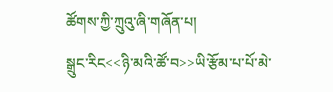ཚོགས་ཀྱི་ཀྲུའུ་ཞི་གཞོན་པ།
སྒྲུང་རིང<<ཉི་མའི་ཚོ་བ>>ཡི་རྩོམ་པ་པོ་མེ་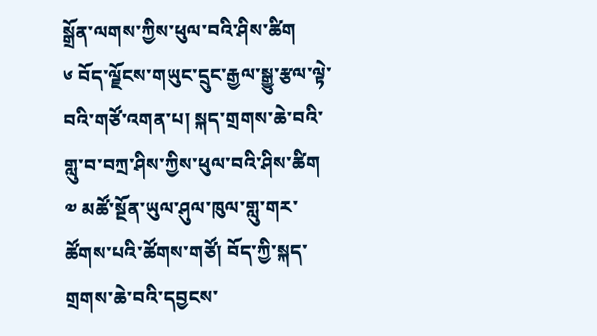སྒྲོན་ལགས་ཀྱིས་ཕུལ་བའི་ཤིས་ཚིག
༦ བོད་ལྗོངས་གཡུང་དྲུང་རྒྱལ་སྒྱུ་རྩལ་ལྟེ་བའི་གཙོ་འགན་པ། སྐད་གྲགས་ཆེ་བའི་གླུ་བ་བཀྲ་ཤིས་ཀྱིས་ཕུལ་བའི་ཤིས་ཚིག
༧ མཚོ་སྔོན་ཡུལ་ཤུལ་ཁུལ་གླུ་གར་ཚོགས་པའི་ཚོགས་གཙོ། བོད་ཀྱི་སྐད་གྲགས་ཆེ་བའི་དབྱངས་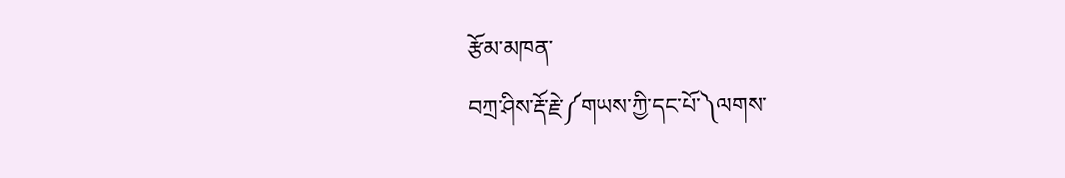རྩོམ་མཁན་
བཀྲ་ཤིས་རྡོ་རྗེ་༼གཡས་ཀྱི་དང་པོ་༽ལགས་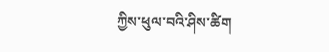ཀྱིས་ཕུལ་བའི་ཤིས་ཚིག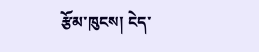རྩོམ་ཁུངས། ངེད་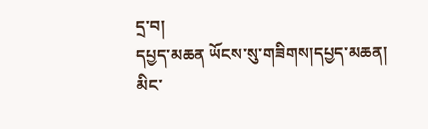དྲ་བ།
དཔྱད་མཆན ཡོངས་སུ་གཟིགས།དཔྱད་མཆན།
མིང་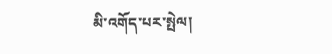མི་འགོད་པར་སྤེལ།